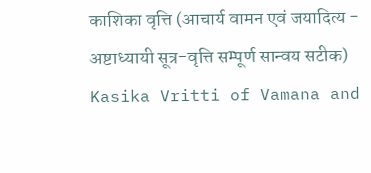काशिका वृत्ति (आचार्य वामन एवं जयादित्य - अष्टाध्यायी सूत्र-वृत्ति सम्पूर्ण सान्वय सटीक)
Kasika Vritti of Vamana and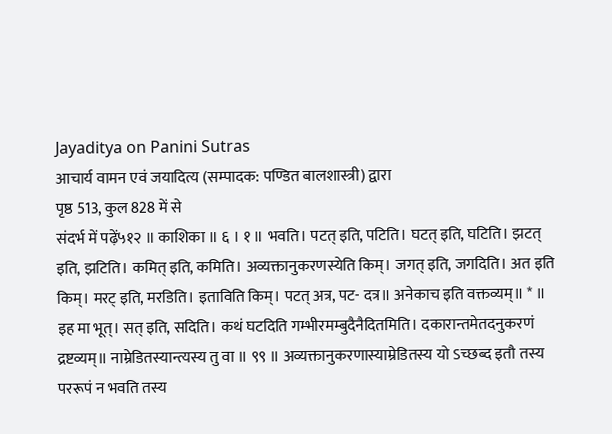Jayaditya on Panini Sutras
आचार्य वामन एवं जयादित्य (सम्पादक: पण्डित बालशास्त्री) द्वारा
पृष्ठ 513, कुल 828 में से
संदर्भ में पढ़ें५१२ ॥ काशिका ॥ ६ । १ ॥ भवति। पटत् इति, पटिति। घटत् इति, घटिति। झटत् इति, झटिति। कमित् इति, कमिति। अव्यक्तानुकरणस्येति किम्। जगत् इति, जगदिति। अत इति किम्। मरट् इति, मरडिति। इताविति किम्। पटत् अत्र, पट- दत्र॥ अनेकाच इति वक्तव्यम्॥ * ॥ इह मा भूत्। सत् इति, सदिति। कथं घटदिति गम्भीरमम्बुदैनैदितमिति। दकारान्तमेतदनुकरणं द्रष्टव्यम्॥ नाम्रेडितस्यान्त्यस्य तु वा ॥ ९९ ॥ अव्यक्तानुकरणास्याम्रेडितस्य यो ऽच्छब्द इतौ तस्य पररूपं न भवति तस्य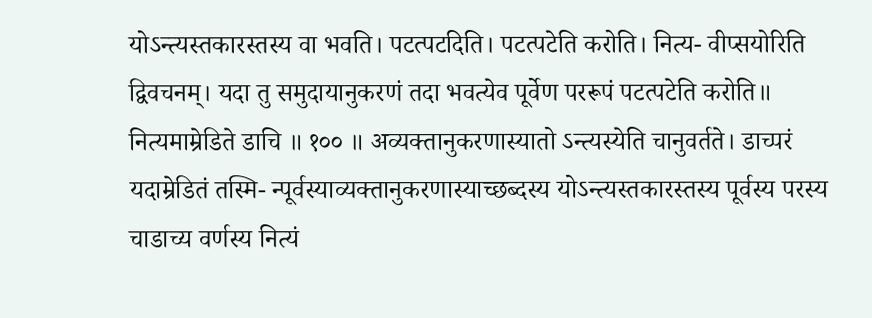योऽन्त्यस्तकारस्तस्य वा भवति। पटत्पटदिति। पटत्पटेति करोति। नित्य- वीप्सयोरिति द्विवचनम्। यदा तु समुदायानुकरणं तदा भवत्येव पूर्वेण पररूपं पटत्पटेति करोति॥ नित्यमाम्रेडिते डाचि ॥ १०० ॥ अव्यक्तानुकरणास्यातो ऽन्त्यस्येति चानुवर्तते। डाच्परं यदाम्रेडितं तस्मि- न्पूर्वस्याव्यक्तानुकरणास्याच्छब्दस्य योऽन्त्यस्तकारस्तस्य पूर्वस्य परस्य चाडाच्य वर्णस्य नित्यं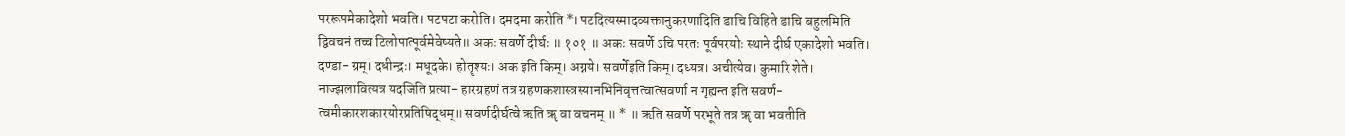पररूपमेकादेशो भवति। पटपटा करोति। दमदमा करोति *। पटदित्यस्मादव्यक्तानुकरणादिति डाचि विहिते डाचि बहुलमिति द्विवचनं तच्च टिलोपात्पूर्वमेवेष्यते॥ अकः सवर्णे दीर्घः ॥ १०१ ॥ अकः सवर्णे ऽचि परतः पूर्वपरयोः स्थाने दीर्घ एकादेशो भवति। दण्डा- ग्रम्। दधीन्द्रः। मधूदके। होतॄश्यः। अक इति किम्। अग्नये। सवर्णेइति किम्। दध्यत्र। अचीत्येव। कुमारि शेते। नाज्झलावित्यत्र यदजिति प्रत्या- हारग्रहणं तत्र ग्रहणकशास्त्रस्यानभिनिवृत्तत्वात्सवर्णा न गृह्यन्त इति सवर्ण- त्वमीकारशकारयोरप्रतिषिद्धम्॥ सवर्णदीर्घत्वे ऋति ॠ वा वचनम् ॥ * ॥ ऋति सवर्णे परभूते तत्र ॠ वा भवतीति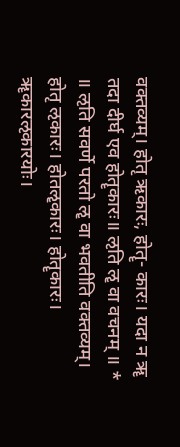वक्तव्यम्। होतृ ऋकारः, होतॄ- कारः। यदा न ॠ तदा दीर्घ एव होतॄकारः॥ ऌति ॡ वा वचनम् ॥ * ॥ ऌति सवर्णे परतो ॡ वा भवतीति वक्तव्यम्। होतृ ऌकारः। होतॡकारः। होतॄकारः। ॠकारऌकारयोः।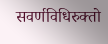सवर्णविधिरुक्तो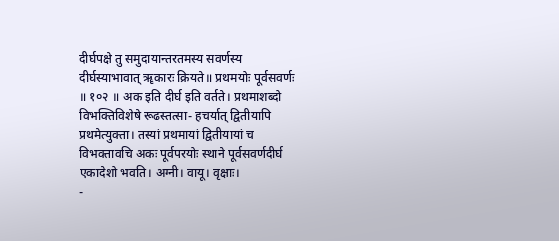दीर्घपक्षे तु समुदायान्तरतमस्य सवर्णस्य दीर्घस्याभावात् ॠकारः क्रियते॥ प्रथमयोः पूर्वसवर्णः ॥ १०२ ॥ अक इति दीर्घ इति वर्तते। प्रथमाशब्दो विभक्तिविशेषे रूढस्तत्सा- हचर्यात् द्वितीयापि प्रथमेत्युक्ता। तस्यां प्रथमायां द्वितीयायां च विभक्तावचि अकः पूर्वपरयोः स्थाने पूर्वसवर्णदीर्घ एकादेशो भवति। अग्नी। वायू। वृक्षाः।
-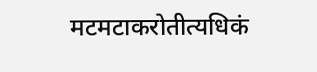मटमटाकरोतीत्यधिकं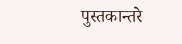पुस्तकान्तरे